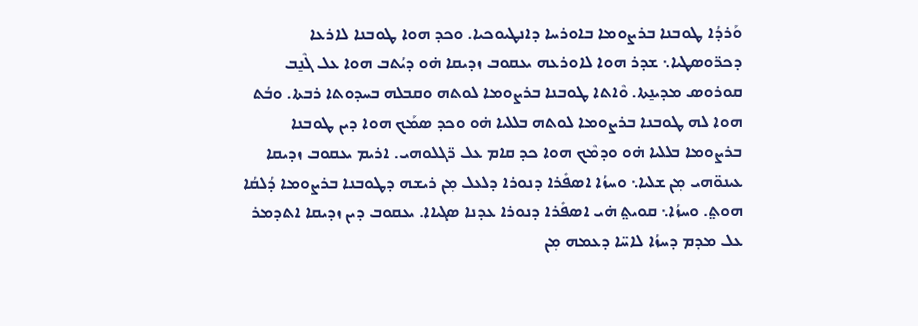ܘܰܪܕܳܐ ܛܘܒܢܐ ܒܪܨܘܡܐ ܒܐܘܪܚܐ ܕܐܢܛܝܘܟܝܐ. ܘܟܕ ܗܘܐ ܛܘܒܢܐ ܠܐܪܥܐ ܕܟܪ̈ܘܣܛܝܐ܆ ܫܕܪ ܗܘܐ ܠܐܘܪܥܗ ܝܥܩܘܒ ܙܕܝܩܐ ܗ̇ܘ ܕܝܳܬܒ ܗܘܐ ܥܠ ܓܶܢ̱ܒ ܩܘܪܘܣ ܡܕܝܢ̱ܬܐ. ܘܶܐܬܐ ܛܘܒܢܐ ܒܪܨܘܡܐ ܠܘܬܗ ܘܩܒܠܗ ܒܚܕܘܬܐ ܪܒܬܐ. ܘܒܳܬ ܗܘܐ ܠܗ ܛܘܒܢܐ ܒܪܨܘܡܐ ܠܘܬܗ ܒܠܠܝܐ ܗ̇ܘ ܘܟܕ ܣܡܰܟ ܗܘܐ ܕܝܢ ܛܘܒܢܐ ܒܪܨܘܡܐ ܒܠܠܝܐ ܗ̇ܘ ܘܕܡܶܟ ܗܘܐ ܟܕ ܩܐܡ ܥܠ ܪ̈ܓܠܘܗܝ. ܐܪܝܡ ܝܥܩܘܒ ܙܕܝܩܐ ܥܝܢܘ̈ܗܝ ܡ݂ܢ ܫܠܝܐ܆ ܘܚܙܳܐ ܐܣܦܺܪܐ ܕܢܘܪܐ ܕܠܥܠ ܡ݂ܢ ܪܝܫܗ ܕܛܘܒܢܐ ܒܪܨܘܡܐ ܕܳܠܩܳܐ ܗܘܬ݀. ܘܚܙܳܐ܆ ܩܘܝܬ݀ ܗ̇ܝ ܐܣܦܺܪܐ ܕܢܘܪܐ ܥܕܢܐ ܣܓܝܐܐ. ܝܥܩܘܒ ܕܝܢ ܙܕܝܩܐ ܐܬܕܡܪ ܥܠ ܡܕܡ ܕܚܙܳܐ ܠܐܚ̈ܐ ܕܥܡܗ ܡ݂ܢ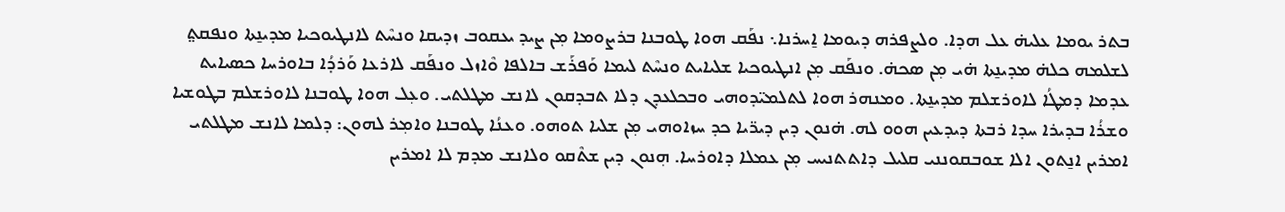ܒܬܪ ܝܘܡܐ ܥܠܝܗ̇ ܥܠ ܗܕܐ. ܘܠܨܦܪܗ ܕܝܘܡܐ ܐ̱ܚܪܢܐ܆ ܢܦܰܩ ܗܘܐ ܛܘܒܢܐ ܒܪܨܘܡܐ ܡ݂ܢ ܨܝܕ ܝܥܩܘܒ ܙܕܝܩܐ ܘܢܚܶܬ ܠܐܢܛܝܘܟܝܐ ܡܕܝܢ̱ܬܐ ܘܢܦܩܬ݀ ܠܫܠܡܗ ܟܠܗ̇ ܡܕܝܢ̱ܬܐ ܗ̇ܝ ܡ݂ܢ ܣܟܗ̇. ܘܢܦܰܩ ܡ݂ܢ ܐܢܛܝܘܟܝܐ ܫܠܝܐܝܬ ܘܢܚܶܬ ܠܝܡܐ ܘܰܦܪܰܫ ܒܐܠܦܐ ܘܶܐܙܠ ܘܢܦܰܩ ܠܐܪܥܐ ܘܰܪܕܳܐ ܒܐܘܪܚܐ ܟܣܝܐܝܬ ܥܕܡܐ ܕܡܛܳܐ ܠܐܘܪܫܠܡ ܡܕܝܢ̱ܬܐ. ܘܡܢܗܪ ܗܘܐ ܠܬܠܡܝ̈ܕܘܗܝ ܘܒܟܠܥܕܢ ܕܠܐ ܬܒܕܩܘܢ ܠܐܢܫ ܡܛܠܬܝ. ܘܥ݂ܠ ܗܘܐ ܛܘܒܢܐ ܠܐܘܪܫܠܡ ܒܛܘܫܝܐ ܘܫܪܳܐ ܒܕܝܪܐ ܚܕܐ ܪܒܬܐ ܕܝܕܥܝܢ ܗܘܘ ܠܗ. ܗ̇ܢܘܢ ܕܝܢ ܕܝܪ̈ܝܐ ܟܕ ܚܙܐܘܗܝ ܡ݂ܢ ܫܠܝܐ ܬܘܗܘ. ܘܥܢܳܐ ܛܘܒܢܐ ܘܐܡ݂ܪ ܠܗܘܢ: ܕܠܡܐ ܠܐܢܫ ܡܛܠܬܝ ܐܡܪܝܢ ܐܢ̱ܬܘܢ ܐܠܐ ܫܘܒܩܘܢܢܝ ܩܠܝܠ ܕܐܬܬܢܝܚ ܡ݂ܢ ܥܡܠܐ ܕܐܘܪܚܐ. ܗ݂ܢܘܢ ܕܝܢ ܫܬܶܩܘ ܘܠܐܢܫ ܡܕܡ ܠܐ ܐܡܪܝܢ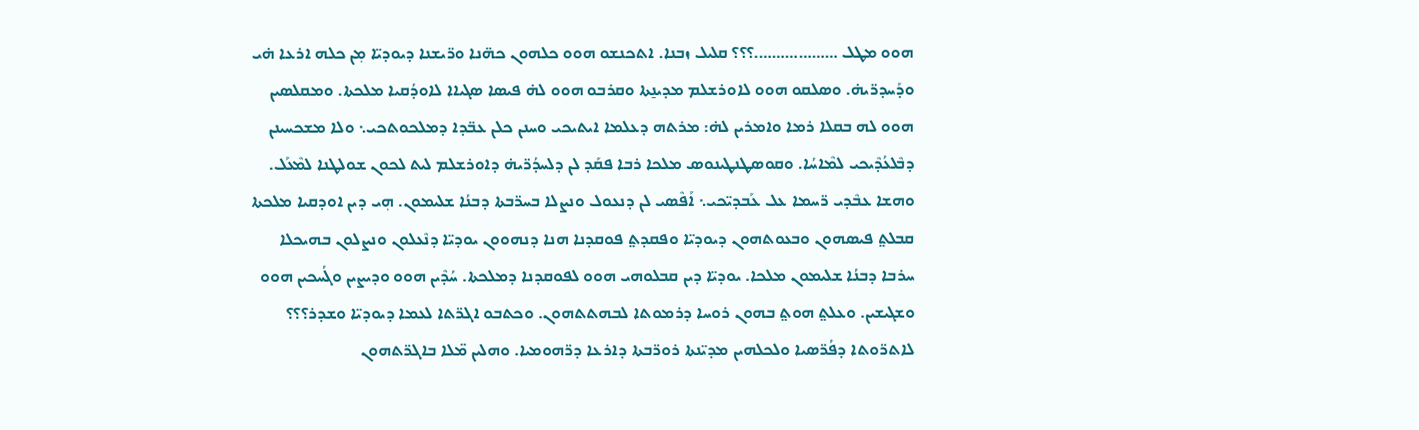ܗܘܘ ܡܛܠ ……………….؟؟؟ ܩܠܝܠ ܙܒܢܐ. ܐܬܟܢܫܘ ܗܘܘ ܟܠܗܘܢ ܟܗ̈ܢܐ ܘܪ̈ܝܫܢܐ ܕܝܘܕܝ̈ܐ ܡ݂ܢ ܟܠܗ ܐܪܥܐ ܗ̇ܝ ܘܕܰܚܕܪ̈ܝܗ̇. ܘܣܠܩܘ ܗܘܘ ܠܐܘܪܫܠܡ ܡܕܝܢ̱ܬܐ ܘܩܪܒܘ ܗܘܘ ܠܗ̇ ܦܝܣܐ ܣܓܝܐܐ ܠܐܘܕܳܩܝܐ ܡܠܟܬܐ. ܘܡܩܠܣܝܢ ܗܘܘ ܠܗ ܒܩܠܐ ܪܡܐ ܘܐܡܪܝܢ ܠܗ̇: ܡܪܬܗ ܕܥܠܡܐ ܐܝܬܝܟܝ ܘܚܢܢ ܟܠܢ ܥܒ̈ܕܐ ܕܡܠܟܘܬܟܝ܆ ܘܠܐ ܡܫܟܚܝܢܢ ܕܒܶܠܥܳܕܶܝܟܝ ܠܡܶܐܚܳܐ. ܘܩܘܣܛܢܛܝܢܘܣ ܡܠܟܐ ܪܒܐ ܦܩܰܕ ܠܢ ܕܠܚܕܳܪ̈ܝܗ̇ ܕܐܘܪܫܠܡ ܠܝܬ ܠܟܘܢ ܫܘܠܛܢܐ ܠܡܶܥܰܠ. ܘܗܫܐ ܥܒܶܕܝ ܪ̈ܚܡܐ ܥܠ ܥܰܒܕܝ̈ܟܝ܆ ܐܰܦܶܣܝ ܠܢ ܕܢܥܘܠ ܘܢܨܠܐ ܒܚܪ̈ܒܬܐ ܕܒܢܳܐ ܫܠܝܡܘܢ. ܗ݂ܝ ܕܝܢ ܐܘܕܩܝܐ ܡܠܟܬܐ ܩܒܠܬ݀ ܦܝܣܗܘܢ ܘܒܥܘܬܗܘܢ ܕܝܘܕܝ̈ܐ ܘܦܩܕܬ݀ ܦܘܩܕܢܐ ܗܢܐ ܕܢܗܘܘܢ ܝܘܕܝ̈ܐ ܕܢܶܥܠܘܢ ܘܢܨܠܘܢ ܒܗܝܟܠܐ ܚܪܒܐ ܕܒܢܳܐ ܫܠܝܡܘܢ ܡܠܟܐ. ܝܘܕܝ̈ܐ ܕܝܢ ܩܒܠܘܗܝ ܗܘܘ ܠܦܘܩܕܢܐ ܕܡܠܟܬܐ. ܚܳܕܶܝܢ ܗܘܘ ܘܕܝܨܝܢ ܘܓܳܚܟܝܢ ܗܘܘ ܘܫܓܝܫܝܢ. ܘܥܠܬ݀ ܗܘܬ݀ ܒܗܘܢ ܪܘܚܐ ܕܪܡܘܬܐ ܠܒܗܬܬܗܘܢ. ܘܟܬܒܘ ܐܓܪ̈ܬܐ ܠܥܡܐ ܕܝܘܕܝ̈ܐ ܘܫܕܪ؟؟؟ ܠܐܬܪ̈ܘܬܐ ܕܦܳܪ̈ܣܝܐ ܘܠܟܠܗܝܢ ܡܕܝ̈ܢܬܐ ܪܘܪ̈ܒܬܐ ܕܐܪܥܐ ܕܪ̈ܗܘܡܝܐ. ܘܗܠܝܢ ܡ̈ܠܐ ܒܐܓܪ̈ܬܗܘܢ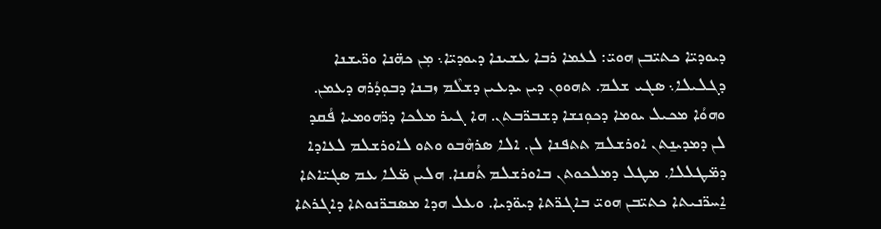ܕܝܘܕܝ̈ܐ ܟܬܝ̈ܒܢ ܗܘܝ̈: ܠܥܡܐ ܪܒܐ ܥܫܝܢܐ ܕܝܘܕܝ̈ܐ܆ ܡ݂ܢ ܟܗ̈ܢܐ ܘܪ̈ܝܫܢܐ ܕܓܠܝܠܐ܆ ܣܓܝ ܫܠܡ. ܬܗܘܘܢ ܕܝܢ ܝܕܥܝܢ ܕܫܠܶܡ ܙܒܢܐ ܕܒܘ݂ܕܳܪܗ ܕܥܡܢ. ܘܗܘܳܐ ܡܟܝܠ ܝܘܡܐ ܕܟܘ݂ܢܫܐ ܕܫܒܪ̈ܒܬܢ. ܗܐ ܓܝܪ ܡܠܟܐ ܕܪ̈ܗܘܡܝܐ ܦܳܩܕ ܠܢ ܕܡܕܝܢ̱ܬܢ ܐܘܪܫܠܡ ܬܬܦܢܐ ܠܢ. ܐܠܐ ܣܪܗܶܒܘ ܘܬܘ ܠܐܘܪܫܠܡ ܠܥܐܕܐ ܕܡ̈ܛܠܠܐ. ܡܛܠ ܕܡܠܟܘܬܢ ܒܐܘܪܫܠܡ ܬܳܩܢܐ. ܗܠܝܢ ܡ̈ܠܐ ܥܡ ܣܓܝ̈ܐܬܐ ܐ̱ܚܪ̈ܢܝܬܐ ܟܬܝ̈ܒܢ ܗܘܝ̈ ܒܐܓܪ̈ܬܐ ܕܝܘ̈ܕܝܐ. ܘܥܠ ܗܕܐ ܡܣܒܪ̈ܢܘܬܐ ܕܐܓܪܬܐ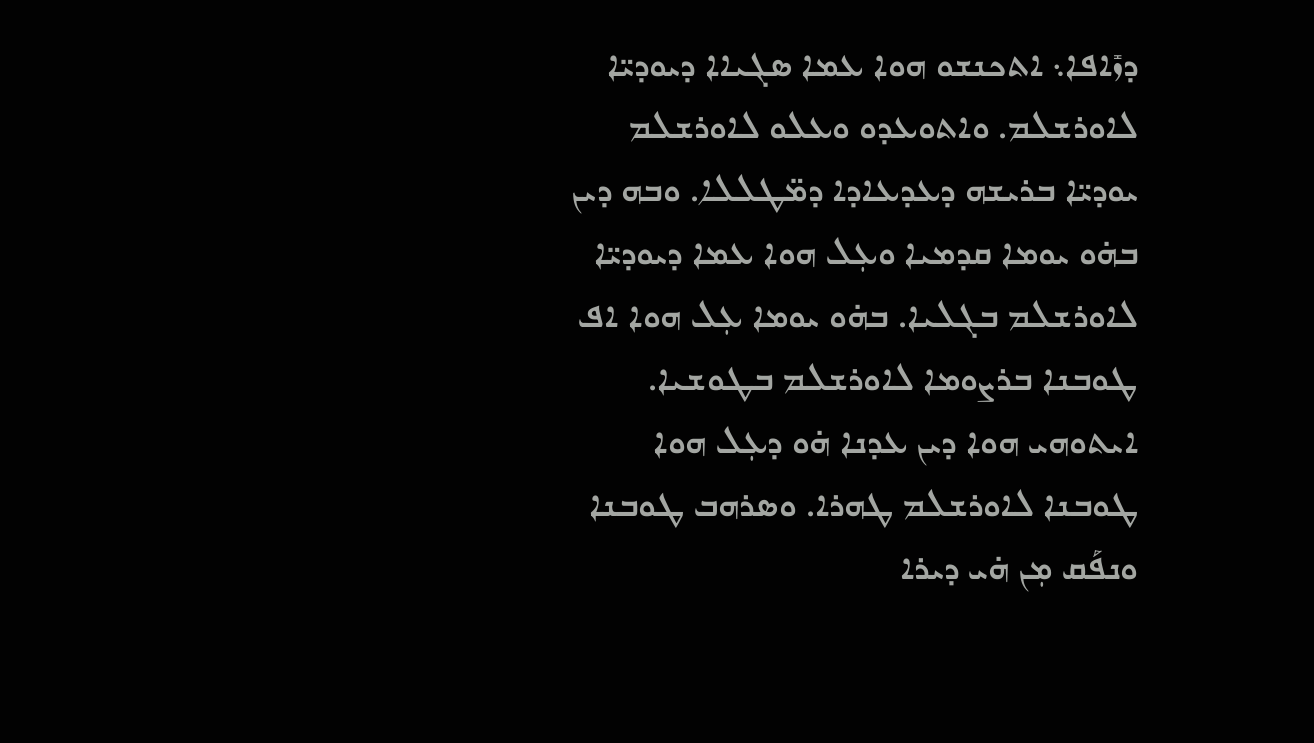ܕܙܺܐܦܐ܆ ܐܬܟܢܫܘ ܗܘܐ ܥܡܐ ܣܓܝܐܐ ܕܝܘܕܝ̈ܐ ܠܐܘܪܫܠܡ. ܘܐܬܘܥܕܘ ܘܥܠܘ ܠܐܘܪܫܠܡ ܝܘܕܝ̈ܐ ܒܪܝܫܗ ܕܥܕܥܐܕܐ ܕܡ̈ܛܠܠܐ. ܘܒܗ ܕܝܢ ܒܗ̇ܘ ܝܘܡܐ ܩܕܡܝܐ ܘܥ݂ܠ ܗܘܐ ܥܡܐ ܕܝܘܕܝ̈ܐ ܠܐܘܪܫܠܡ ܒܓܠܝܐ. ܒܗ̇ܘ ܝܘܡܐ ܥ݂ܠ ܗܘܐ ܐܦ ܛܘܒܢܐ ܒܪܨܘܡܐ ܠܐܘܪܫܠܡ ܒܛܘܫܝܐ. ܐܝܬܘܗܝ ܗܘܐ ܕܝܢ ܥܕܢܐ ܗ̇ܘ ܕܥ݂ܠ ܗܘܐ ܛܘܒܢܐ ܠܐܘܪܫܠܡ ܛܗܪܐ. ܘܣܪܗܒ ܛܘܒܢܐ ܘܢܦܰܩ ܡ݂ܢ ܗ̇ܝ ܕܝܪܐ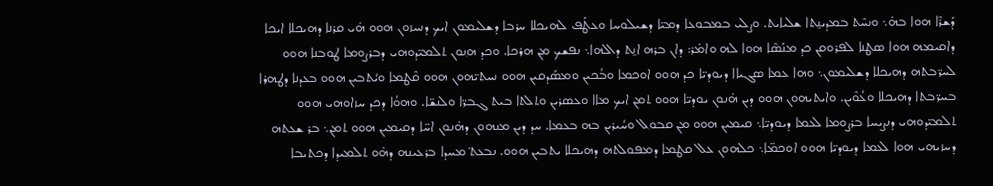ܕܰܫܪܶܐ ܗܘܐ ܒܗ̇܆ ܘܢܚܶܬ ܒܡܕܝܢ̱ܬܐ ܫܠܝܐܝܬ. ܘܨܠܝ ܒܡܒܘܥܐ ܕܡܝ̈ܐ ܕܫܝܠܘܚܐ ܘܥܛܰܦ ܠܗܝܟܠܐ ܚܪܒܐ ܕܫܠܝܡܘܢ ܐܝܟ ܕܢܚܙܘܢ ܗܘܘ ܗ̇ܝ ܩܪܢܐ ܕܗܝܟܠܐ ܐܝܟܐ ܕܐܩܝܡܗ ܗܘܐ ܣܛܢܐ ܠܦܪܘܩܢ ܟܕ ܡܢܰܣܶܐ ܗܘܐ ܠܗ ܘܐܡ̇ܪ: ܕܐܢ ܒܪܗ ܐܢ̱ܬ ܕܐܠܗܐ܆ ܢܦܫܟ ܡ݂ܢ ܗܪܟܐ. ܘܟܕ ܗ݂ܢܘܢ ܬܠܡܝ̈ܕܘܗܝ ܕܒܪܨܘܡܐ ܛܘܒܢܐ ܗܘܘ ܠܚܪ̈ܒܬܗ ܕܗܝܟܠܐ ܕܫܠܝܡܘܢ܆ ܘܗܐ ܥܡܐ ܣܓܝܐܐ ܕܝܘܕܝ̈ܐ ܟܕ ܗܘܘ ܐܘܟܡܐ ܘܒܳܟܝܢ ܘܡܣܰܕܩܝܢ ܗܘܘ ܢܚܬܝ̈ܗܘܢ ܗܘܘ ܩܶܛܡܐ ܘܝܳܬܒܝܢ ܗܘܘ ܒܥܕܢܐ ܕܛܗܪܐ ܒܚܪ̈ܒܬܐ ܕܗܝܟܠܐ ܘܥܳܘܶܝܢ. ܘܐܝܬܝܗܘܢ ܗܘܘ ܕܝܢ ܗ̇ܢܘܢ ܝܘܕܝ̈ܐ ܗܘܘ ܬܡܢ ܐܝܟ ܡܐܐ ܘܥܣܪܝܢ ܘܬܠܬܐ ܒܝܬ ܓܒܪ̈ܐ ܘܠܢܫ̈ܐ. ܘܗܘܳܐ ܕܟܕ ܚܙܐܘܗܝ ܗܘܘ ܬܠܡܝ̈ܕܘܗܝ ܕܢܨܝܚܐ ܒܪܨܘܡܐ ܠܥܡܐ ܕܝܘܕܝ̈ܐ܆ ܩܝܡܝܢ ܗܘܘ ܡ݂ܢ ܩܒܘ݂ܠ ܘܚܳܝܪܝܢ ܒܗ ܒܥܡܐ. ܚܕ ܕܝܢ ܡܢܗܘܢ ܕܗ̇ܢܘܢ ܐܚ̈ܐ ܕܩܝܡܝܢ ܗܘܘ ܬܡܢ܆ ܒܪ ܫܥܬܗ ܕܚܙܝܗܝ ܗܘܐ ܠܥܡܐ ܕܝܘܕܝ̈ܐ ܗܘܘ ܐܘܟܡ̈ܐ܆ ܟܠܗܘܢ ܥܠ ܩܛܡܐ ܕܡܦܘܠܬܗ ܕܗܝܟܠܐ ܝܬܒܝܢ ܗܘܘ. ܢܒܥܬ݀ ܡܚܕܐ ܒܪܥܝܢܗ ܕܗ̇ܘ ܬܠܡܝܕܐ ܕܟܬܝܒܐ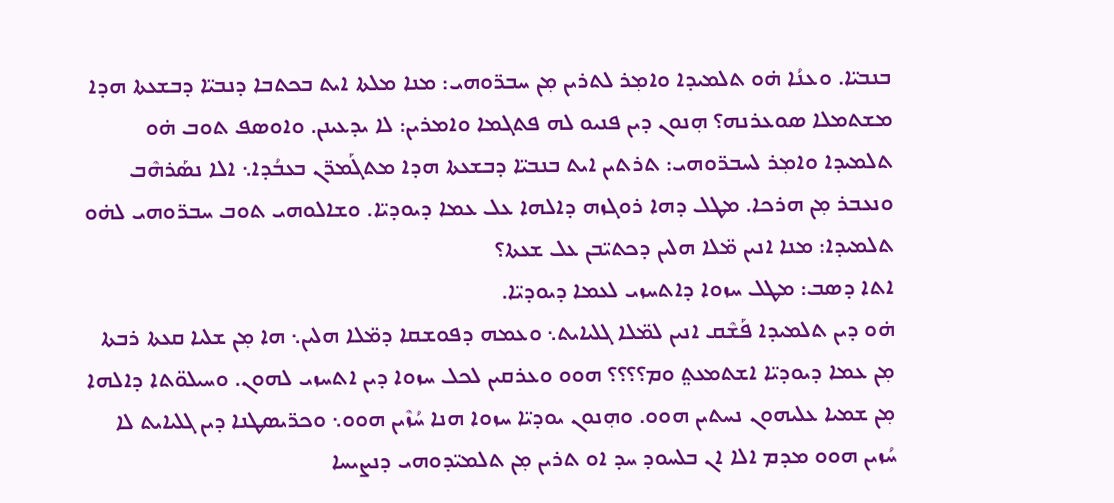ܒܢܒܝ̈ܐ. ܘܥܢܳܐ ܗ̇ܘ ܬܠܡܝܕܐ ܘܐܡ݂ܪ ܠܬܪܝܢ ܡ݂ܢ ܚܒܪ̈ܘܗܝ: ܡܢܐ ܡܠܬܐ ܐܝܬ ܒܟܬܒܐ ܕܢܒܝ̈ܐ ܕܒܫܥܬܐ ܗܕܐ ܡܫܬܡܠܐ ܣܘܥܪܢܗ؟ ܗ݂ܢܘܢ ܕܝܢ ܦܢܝܘ ܠܗ ܦܬܓܡܐ ܘܐܡܪܝܢ: ܠܐ ܝܕܥܝܢܢ. ܘܐܘܣܦ ܬܘܒ ܗ̇ܘ ܬܠܡܝܕܐ ܘܐܡ݂ܪ ܠܚܒܪ̈ܘܗܝ: ܬܪܬܝܢ ܐܝܬ ܒܢܒܝ̈ܐ ܕܒܫܥܬܐ ܗܕܐ ܡܬܓܰܡܪ̈ܢ ܒܥܒܳܕܐ܆ ܐܠܐ ܢܣܰܪܗܶܒ ܘܢܥܒܪ ܡ݂ܢ ܗܪܟܐ. ܡܛܠ ܕܗܐ ܪܘܓܙܗ ܕܐܠܗܐ ܥܠ ܥܡܐ ܕܝܘܕܝ̈ܐ. ܘܫܐܠܘܗܝ ܬܘܒ ܚܒܪ̈ܘܗܝ ܠܗ̇ܘ ܬܠܡܝܕܐ: ܡܢܐ ܐܢܝܢ ܡ̈ܠܐ ܗܠܝܢ ܕܟܬܝ̈ܒܢ ܥܠ ܫܥܬܐ؟
ܐܬܐ ܕܣܒ: ܡܛܠ ܚܙܘܐ ܕܐܬܚܙܝ ܠܥܡܐ ܕܝܘܕܝ̈ܐ.
ܗ̇ܘ ܕܝܢ ܬܠܡܝܕܐ ܦܰܫܶܩ ܐܢܝܢ ܠܡ̈ܠܐ ܓܠܝܐܝܬ܆ ܘܥܡܗ ܕܦܘܫܩܐ ܕܡ̈ܠܐ ܗܠܝܢ܆ ܗܐ ܡ݂ܢ ܫܠܝܐ ܩܥܬܐ ܪܒܬܐ ܡ݂ܢ ܥܡܐ ܕܝܘܕܝ̈ܐ ܐܫܬܡܥܬ݀ ܘܡ؟؟؟؟ ܗܘܘ ܘܥܪܩܝܢ ܠܟܠ ܚܙܘܐ ܕܝܢ ܐܬܚܙܝ ܠܗܘܢ. ܘܚܝܠܘ̈ܬܐ ܕܐܠܗܐ ܡ݂ܢ ܫܡܝܐ ܥܠܝܗܘܢ ܢܚܬܝܢ ܗܘܘ. ܘܗ݂ܢܘܢ ܝܘܕܝ̈ܐ ܚܙܘܐ ܗܢܐ ܚܳܙܶܝܢ ܗܘܘ܆ ܘܟܪ̈ܝܣܛܢܐ ܕܝܢ ܓܠܝܐܝܬ ܠܐ ܚܳܙܝܢ ܗܘܘ ܡܕܡ ܐܠܐ ܐܢ ܒܠܚܘܕ ܚܕ ܐܘ ܬܪܝܢ ܡ݂ܢ ܬܠܡܝ̈ܕܘܗܝ ܕܢܨܝܚܐ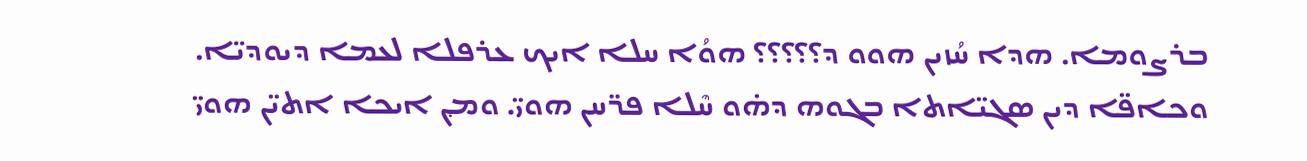ܒܪܨܘܡܐ. ܗܕܐ ܚܳܙܝܢ ܗܘܘ ܕ؟؟؟؟؟ ܗܘܳܐ ܚܠܐ ܐܝܟ ܥܪܦܠܐ ܠܥܡܐ ܕܝܘܕܝ̈ܐ. ܘܟܐܦ̈ܐ ܕܝܢ ܣܓܝ̈ܐܬܐ ܒܓܘܗ ܕܗ̇ܘ ܚܶܠܐ ܦܪ̈ܚܢ ܗܘܝ̈. ܘܡ݂ܢ ܐܝܟܐ ܐܬܝ̈ܢ ܗܘܝ̈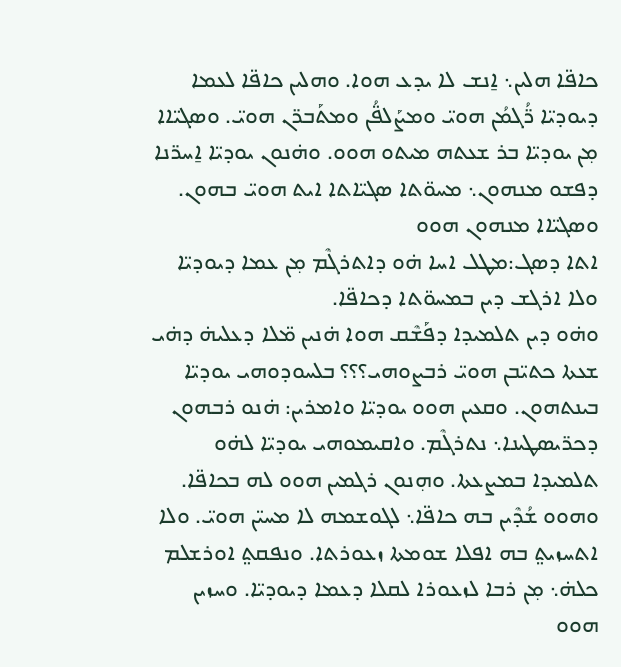ܟܐܦ̈ܐ ܗܠܝܢ܆ ܐ̱ܢܫ ܠܐ ܝܕܥ ܗܘܐ. ܘܗܠܝܢ ܟܐܦ̈ܐ ܠܥܡܐ ܕܝܘܕܝ̈ܐ ܪ̈ܳܓܡܳܢ ܗܘܝ̈ ܘܡܨܰܠܦ̈ܳܢ ܘܡܬܰܒܪ̈ܢ ܗܘܝ̈. ܘܣܓܝ̈ܐܐ ܡ݂ܢ ܝܘܕܝ̈ܐ ܒܪ ܫܥܬܗ ܡܝܬܘ ܗܘܘ. ܘܗ̇ܢܘܢ ܝܘܕܝ̈ܐ ܐ̱ܚܪ̈ܢܐ ܕܦܫܘ ܡܢܗܘܢ܆ ܡܚܘ̈ܬܐ ܣܓܝ̈ܐܬܐ ܐܝܬ ܗܘܝ̈ ܒܗܘܢ. ܘܣܓܝ̈ܐܐ ܡܢܗܘܢ ܗܘܘ
ܐܬܐ ܕܣܓ:ܡܛܠ ܐܚܐ ܗ̇ܘ ܕܐܬܪܓܶܡ ܡ݂ܢ ܥܡܐ ܕܝܘܕܝ̈ܐ ܘܠܐ ܐܪܓܫ ܕܝܢ ܒܡܚܘ̈ܬܐ ܕܟܐܦ̈ܐ.
ܘܗ̇ܘ ܕܝܢ ܬܠܡܝܕܐ ܕܦܰܫܶܩ ܗܘܐ ܗ̇ܢܝܢ ܡ̈ܠܐ ܕܥܠܝܗ̇ ܕܗ̇ܝ ܫܥܬܐ ܟܬܝ̈ܒܢ ܗܘܝ̈ ܪܒܨܘܗܝ؟؟؟ ܒܠܚܘܕܘܗܝ ܝܘܕܝ̈ܐ ܒܝܢܬܗܘܢ. ܘܩܥܝܢ ܗܘܘ ܝܘܕܝ̈ܐ ܘܐܡܪܝܢ: ܗ̇ܢܘ ܪܒܗܘܢ ܕܟܪ̈ܝܣܛܝܢܐ܆ ܢܬܪܓܶܡ. ܘܐܩܝܡܘܗܝ ܝܘܕܝ̈ܐ ܠܗ̇ܘ ܬܠܡܝܕܐ ܒܡܨܥܬܐ. ܘܗ݂ܢܘܢ ܪܓܡܝܢ ܗܘܘ ܠܗ ܒܟܐܦ̈ܐ. ܘܗܘܘ ܫܳܕܶܝܢ ܒܗ ܟܐܦ̈ܐ܆ ܠܓܘܫܡܗ ܠܐ ܡܚܝ̈ܢ ܗܘܝ̈. ܘܠܐ ܐܬܚܙܝܬ݀ ܒܗ ܐܦܠܐ ܫܘܡܬܐ ܙܥܘܪܬܐ. ܘܢܦܩܬ݀ ܐܘܪܫܠܡ ܟܠܗ̇܆ ܡ݂ܢ ܪܒܐ ܠܙܥܘܪܐ ܠܩܠܐ ܕܥܡܐ ܕܝܘܕܝ̈ܐ. ܘܚܙܝܢ ܗܘܘ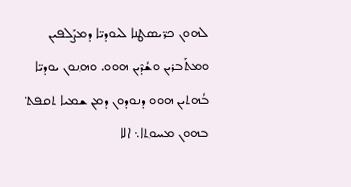ܠܗܘܢ ܟܪ̈ܝܣܛܢܐ ܠܝܘܕܝ̈ܐ ܕܡܨܰܠܦܝܢ ܘܡܬܰܒܪܝܢ ܘܫܳܕܶܝܢ ܗܘܘ. ܘܗ݂ܢܘܢ ܝܘܕܝ̈ܐ ܒܳܗܬܝܢ ܗܘܘ ܕܢܘܕܘܢ ܕܡ݂ܢ ܫܡܝܐ ܬܩܦܬ݀ ܒܗܘܢ ܡܚܘ݂ܬܐ܆ ܐܠܐ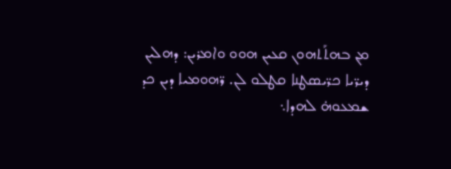ܡ݂ܢ ܒܗܬܰܬܗܘܢ ܩܥܝܢ ܗܘܘ ܘܐܡܪܝܢ: ܕܗܠܝܢ ܕܝܪ̈ܝܐ ܟܪ̈ܝܣܛܢܐ ܩܛܠܘ ܠܢ. ܪ̈ܗܘܡܝܐ ܕܝܢ ܟܕ ܫܡܥܘܗ̇ ܠܗܕܐ܆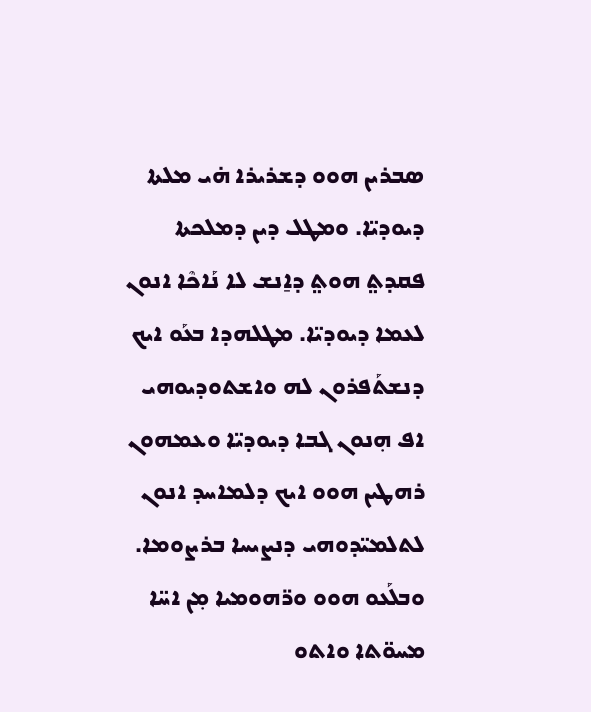ܣܒܪܝܢ ܗܘܘ ܕܫܪܝܪܐ ܗ̇ܝ ܡܠܬܐ ܕܝܘܕܝ̈ܐ. ܘܡܛܠ ܕܝܢ ܕܡܠܟܬܐ ܦܩܕܬ݀ ܗܘܬ݀ ܕܐ̱ܢܫ ܠܐ ܢܰܐܟܶܐ ܐܢܘܢ ܠܥܡܐ ܕܝܘܕܝ̈ܐ. ܡܛܠܗܕܐ ܒܥܰܘ ܐܝܟ ܕܢܫܬܰܦܪܘܢ ܠܗ ܘܐܫܬܘܕܝܘܗܝ ܐܦ ܗ݂ܢܘܢ ܓܒܐ ܕܝܘܕܝ̈ܐ ܘܥܡܗܘܢ ܪܗܛܝܢ ܗܘܘ ܐܝܟ ܕܠܡܐܚܕ ܐܢܘܢ ܠܬܠܡܝ̈ܕܘܗܝ ܕܢܨܝܚܐ ܒܪܨܘܡܐ. ܘܒܠܰܥܘ ܗܘܘ ܘܪ̈ܗܘܡܝܐ ܡ݂ܢ ܐܚ̈ܐ ܡܚܘ̈ܬܐ ܘܐܬܘ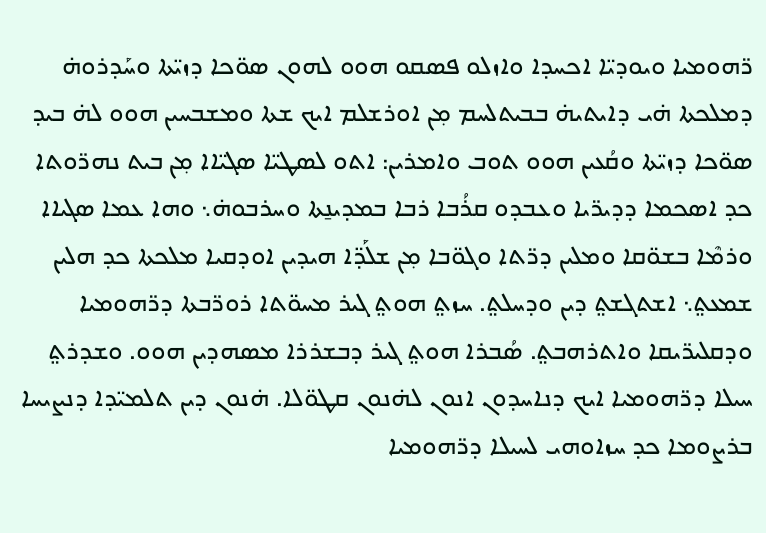ܪ̈ܗܘܡܝܐ ܘܝܘܕܝ̈ܐ ܐܟܚܕܐ ܘܐܙܠܘ ܦܣܩܘ ܗܘܘ ܠܗܘܢ ܣܘ̈ܟܐ ܕܙܝ̈ܬܐ ܘܚܰܕܪܘܗ̇ ܕܡܠܟܬܐ ܗ̇ܝ ܕܐܝܬܝܗ̇ ܒܒܝܬܠܚܡ ܡ݂ܢ ܐܘܪܫܠܡ ܐܝܟ ܫܬܐ ܘܡܫܒܚܝܢ ܗܘܘ ܠܗ̇ ܒܝܕ ܣܘ̈ܟܐ ܕܙܝ̈ܬܐ ܘܩܳܥܝܢ ܗܘܘ ܬܘܒ ܘܐܡܪܝܢ: ܐܬܘ ܠܣܛܝ̈ܐ ܣܓܝ̈ܐܐ ܡ݂ܢ ܒܝܬ ܢܗܪ̈ܘܬܐ ܟܕ ܐܣܟܡܐ ܕܕܝܪ̈ܝܐ ܘܥܒܕܘ ܩܪܳܒܐ ܪܒܐ ܒܡܕܝܢ̱ܬܐ ܘܚܪܒܘܗ̇܆ ܘܗܐ ܥܡܐ ܣܓܝܐܐ ܘܪܡܶܐ ܒܫܘ̈ܩܐ ܘܡܠܝܢ ܕܪ̈ܬܐ ܘܓܘ̈ܒܐ ܡ݂ܢ ܫܠܰܕ̈ܐ ܗܝܕܝܢ ܐܘܕܩܝܐ ܡܠܟܬܐ ܟܕ ܗܠܝܢ ܫܡܥܬ݀܆ ܐܫܬܓܫܬ݀ ܕܝܢ ܘܕܚܠܬ݀. ܚܙܬ݀ ܗܘܬ݀ ܓܝܪ ܡܚܘ̈ܬܐ ܪܘܪ̈ܒܬܐ ܕܪ̈ܗܘܡܝܐ ܘܕܩܠܝܪ̈ܝܩܐ ܘܐܬܪܗܒܬ݀. ܣܳܒܪܐ ܗܘܬ݀ ܓܝܪ ܕܒܫܪܪܐ ܡܣܗܕܝܢ ܗܘܘ. ܘܫܕܪܬ݀ ܚܝܠܐ ܕܪ̈ܗܘܡܝܐ ܐܝܟ ܕܢܐܚܕܘܢ ܐܢܘܢ ܠܗ̇ܢܘܢ ܩܛܘ̈ܠܐ. ܗ̇ܢܘܢ ܕܝܢ ܬܠܡܝ̈ܕܐ ܕܢܨܝܚܐ ܒܪܨܘܡܐ ܟܕ ܚܙܐܘܗܝ ܠܚܝܠܐ ܕܪ̈ܗܘܡܝܐ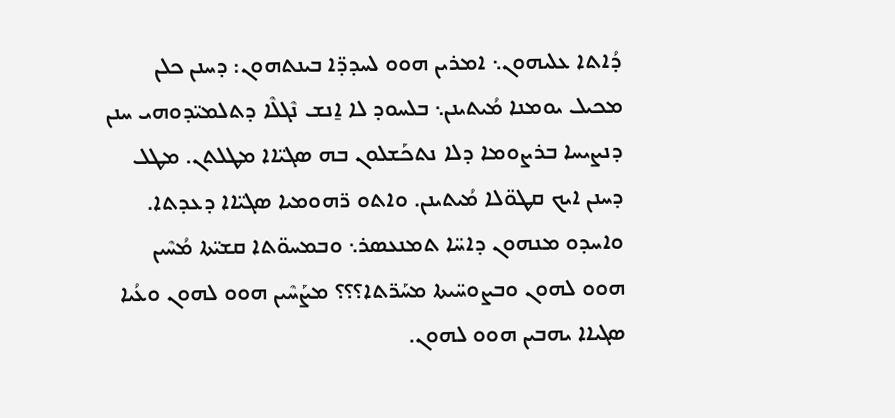ܕܳܐܬܐ ܥܠܝܗܘܢ܆ ܐܡܪܝܢ ܗܘܘ ܠܚܕܕ̈ܐ ܒܝܢܬܗܘܢ: ܕܚܢܢ ܟܠܢ ܡܟܝܠ ܝܘܡܢܐ ܡܳܝܬܝܢܢ܆ ܒܠܚܘܕ ܠܐ ܐ̱ܢܫ ܢܶܓܠܶܐ ܕܬܠܡܝ̈ܕܘܗܝ ܚܢܢ ܕܢܨܝܚܐ ܒܪܨܘܡܐ ܕܠܐ ܢܬܟܰܫܠܘܢ ܒܗ ܣܓܝ̈ܐܐ ܡܛܠܬܢ. ܡܛܠ ܕܚܢܢ ܐܝܟ ܩܛܘ̈ܠܐ ܡܳܝܬܝܢܢ. ܘܐܬܘ ܪ̈ܗܘܡܝܐ ܣܓܝ̈ܐܐ ܕܥܕܬܐ. ܘܐܚܕܘ ܡܢܗܘܢ ܕܐܚ̈ܐ ܬܡܢܥܣܪ܆ ܘܒܡܚܘ̈ܬܐ ܩܫܝ̈ܬܐ ܡܳܚܶܝܢ ܗܘܘ ܠܗܘܢ ܘܒܨܘܚ̈ܝܬܐ ܡܚܰܪ̈ܬܐ؟؟؟ ܡܨܰܚܶܝܢ ܗܘܘ ܠܗܘܢ ܘܥܳܝܐ ܣܓܝܐܐ ܝܗܒܝܢ ܗܘܘ ܠܗܘܢ.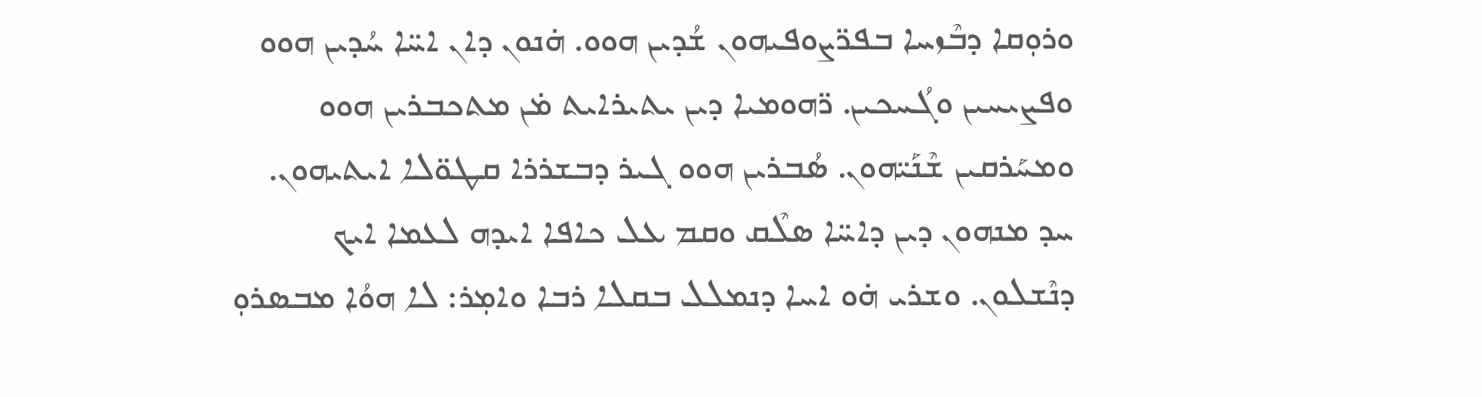ܘܪܘ݂ܩܐ ܕܒܶܙܚܐ ܒܦܪ̈ܨܘܦܝܗܘܢ ܫܳܕܝܢ ܗܘܘ. ܗ̇ܢܘܢ ܕܐܢ ܐܚ̈ܐ ܚܳܕܝܢ ܗܘܘ ܘܦܨܝܚܝܢ ܘܓܳܚܟܝܢ. ܪ̈ܗܘܡܝܐ ܕܝܢ ܝܬܝܪܐܝܬ ܡ̇ܢ ܡܬܟܒܪܝܢ ܗܘܘ ܘܡܚܰܪܩܝܢ ܫܶܢܰܝ̈ܗܘܢ. ܣܳܒܪܝܢ ܗܘܘ ܓܝܪ ܕܒܫܪܪܐ ܩܛܘ̈ܠܐ ܐܝܬܝܗܘܢ. ܚܕ ܡܢܗܘܢ ܕܝܢ ܕܐܚ̈ܐ ܣܠܶܩ ܘܩܡ ܥܠ ܟܐܦܐ ܐܝܕܗ ܠܥܡܐ ܐܝܟ ܕܢܶܫܠܘܢ. ܘܫܪܝ ܗ̇ܘ ܐܚܐ ܕܢܡܠܠ ܒܩܠܐ ܪܒܐ ܘܐܡ݂ܪ: ܠܐ ܗܘܳܐ ܡܒܣܪܘ݂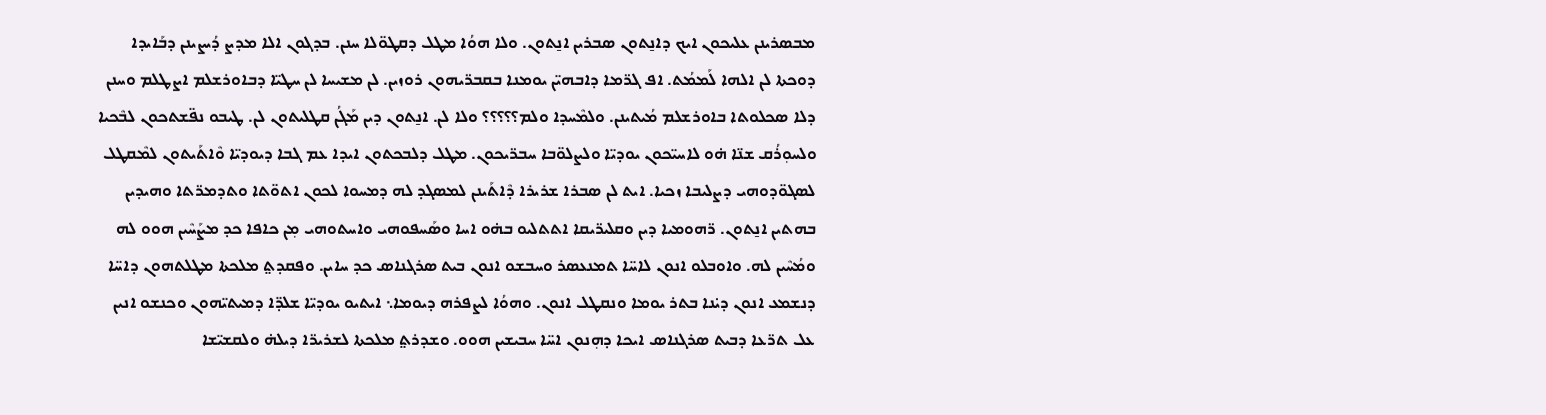ܡܒܣܪܝܢܢ ܥܠܝܟܘܢ ܐܝܟ ܕܐܢ̱ܬܘܢ ܣܒܪܝܢ ܐܢ̱ܬܘܢ. ܘܠܐ ܗܘܳܐ ܡܛܠ ܕܩܛܘ̈ܠܐ ܚܢܢ. ܒܕܓܘܢ ܐܠܐ ܡܕܨ ܕܳܝܨܝܢܢ ܕܒܰܐܝܕܐ ܕܘܟܬܐ ܠܢ ܐܠܗܐ ܠܰܡܡܳܬ. ܐܦ ܓܪ̈ܡܐ ܕܐܒܗܝ̈ܢ ܝܘܡܢܐ ܒܩܒܪ̈ܝܗܘܢ ܪܘܙܝܢ. ܠܢ ܡܫܝܚܐ ܠܢ ܚܛܝ̈ܐ ܕܒܐܘܪܫܠܡ ܐܨܛܠܡ ܘܚܢܢ ܕܠܐ ܣܟܠܘܬܐ ܒܐܘܪܫܠܡ ܡܳܝܬܝܢܢ. ܘܠܡܶܚܕܐ ܘܠܡ؟؟؟؟؟ ܘܠܐ ܠܢ. ܐܢ̱ܬܘܢ ܕܝܢ ܡܰܓܳܢ ܩܛܠܝܬܘܢ ܠܢ. ܛܝܒܘ ܢܦ̈ܫܬܟܘܢ ܠܒܶܟܝܐ ܘܠܚܘ݂ܪܳܩ ܫܢ̈ܐ ܗ̇ܘ ܠܐܚܝ̈ܟܘܢ ܝܘܕܝ̈ܐ ܘܠܨܠܘ̈ܒܐ ܚܒܪ̈ܝܟܘܢ. ܡܛܠ ܕܠܒܟܬܘܢ ܐܝܕܐ ܥܡ ܓܒܐ ܕܝܘܕܝ̈ܐ ܘܶܐܬܰܝܬܘܢ ܠܡܶܩܛܠ ܠܣܓܘ̈ܕܘܗܝ ܕܨܠܝܒܐ ܙܟܝܐ. ܐܝܬ ܠܢ ܣܒܪܐ ܫܪܝܪܐ ܕܶܐܬܰܝܢܢ ܠܡܣܓܕ ܠܗ ܕܡܚܘܐ ܠܟܘܢ ܐܬܘ̈ܬܐ ܘܬܕܡܪ̈ܬܐ ܘܗܝܕܝܢ ܒܗܬܝܢ ܐܢ̱ܬܘܢ. ܪ̈ܗܘܡܝܐ ܕܝܢ ܘܩܠܝܪ̈ܝܩܐ ܐܬܬܠܝܘ ܒܗ̇ܘ ܐܚܐ ܘܣܰܚܦܘܗܝ ܘܐܚܬܘܗܝ ܡ݂ܢ ܟܐܦܐ ܟܕ ܡܨܰܚܶܝܢ ܗܘܘ ܠܗ ܘܡܳܚܶܝܢ ܠܗ. ܘܐܘܒܠܘ ܐܢܘܢ ܠܐܚ̈ܐ ܬܡܢܥܣܪ ܘܚܒܫܘ ܐܢܘܢ ܒܝܬ ܣܪܓܢܐܣ ܟܕ ܚܐܝܢ. ܘܦܩܕܬ݀ ܡܠܟܬܐ ܡܛܠܬܗܘܢ ܕܐܚ̈ܐ ܕܢܫܡܥ ܐܢܘܢ ܕܝ̇ܢܐ ܒܬܪ ܝܘܡܐ ܘܢܩܛܠ ܐܢܘܢ. ܘܗܘܳܐ ܠܨܦܪܗ ܕܝܘܡܐ܆ ܐܝܬܝܘ ܝܘܕܝ̈ܐ ܫܠܕ̈ܐ ܕܡܝܬܝ̈ܗܘܢ ܘܟܢܫܘ ܐܢܝܢ ܥܠ ܬܪ̈ܥܐ ܕܒܝܬ ܣܪܓܢܐܣ ܐܝܟܐ ܕܗ݂ܢܘܢ ܐܚ̈ܐ ܚܒܝܫܝܢ ܗܘܘ. ܘܫܕܪܬ݀ ܡܠܟܬܐ ܠܫܪܝܪ̈ܐ ܕܝܠܗ̇ ܘܠܩܫܝ̈ܫܐ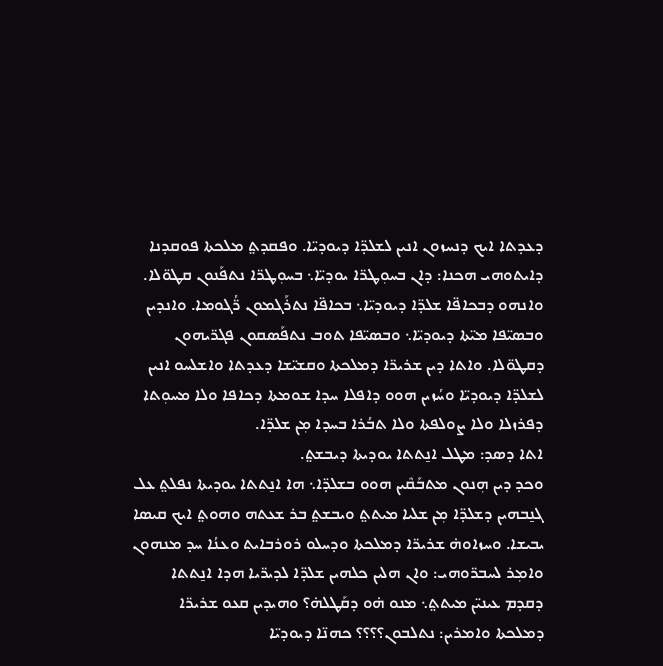ܕܥܕܬܐ ܐܝܟ ܕܢܚܙܘܢ ܐܢܝܢ ܠܫܠܕ̈ܐ ܕܝܘܕܝ̈ܐ. ܘܦܩܕܬ݀ ܡܠܟܬܐ ܦܘܩܕܢܐ ܕܐܝܬܘܗܝ ܗܟܢܐ: ܕܐܢ ܒܚܘ݂ܛܪ̈ܐ ܝܘܕܝ̈ܐ܆ ܒܚܘ݂ܛܪ̈ܐ ܢܬܦܰܢܘܢ ܩܛܘ̈ܠܐ. ܘܐܢܗܘ ܕܒܟܐܦ̈ܐ ܫܠܕ̈ܐ ܕܝܘܕܝ̈ܐ܆ ܒܟܐܦ̈ܐ ܢܬܪܰܓܡܘܢ ܪ̈ܳܓܘܡܐ. ܘܐܢܕܝܢ ܘܒܣܝ̈ܦܐ ܡܝ̈ܬܐ ܕܝܘܕܝ̈ܐ܆ ܘܒܣܝ̈ܦܐ ܬܘܒ ܢܬܦܰܣܩܘܢ ܦܓܪ̈ܝܗܘܢ ܕܩܛܘ̈ܠܐ. ܘܐܬܐ ܕܝܢ ܫܪܝܪ̈ܐ ܕܡܠܟܬܐ ܘܩܫܝ̈ܫܐ ܕܥܕܬܐ ܘܐܫܠܚܘ ܐܢܝܢ ܠܫܠܕ̈ܐ ܕܝܘܕܝ̈ܐ ܘܚܳܙܝܢ ܗܘܘ ܕܐܦܠܐ ܚܕܐ ܫܘܡܬܐ ܕܟܐܦܐ ܘܠܐ ܡܚܘ݂ܬܐ ܕܦܪܙܠܐ ܘܠܐ ܨܘܠܦܬܐ ܘܠܐ ܬܒܳܪܐ ܒܚܕܐ ܡ݂ܢ ܫܠܕ̈ܐ.
ܐܬܐ ܕܣܕ: ܡܛܠ ܐܢ̱ܬܬܐ ܝܘܕܝܬܐ ܕܝܒܫܬ݀.
ܘܟܕ ܕܝܢ ܗ݂ܢܘܢ ܡܬܒܰܩܶܝܢ ܗܘܘ ܒܫܠܕ̈ܐ܆ ܗܐ ܐܢ̱ܬܬܐ ܝܘܕܝܬܐ ܢܦܠܬ݀ ܥܠ ܓܢ̱ܒܗܝܢ ܕܫܠܕ̈ܐ ܡ݂ܢ ܫܠܝܐ ܡܝܬܬ݀ ܘܝܒܫܬ݀ ܒܪ ܫܥܬܗ ܘܗܘܬ݀ ܐܝܟ ܩܝܣܐ ܝܒܝܫܐ. ܘܚܙܐܘܗ̇ ܫܪܝܪ̈ܐ ܕܡܠܟܬܐ ܘܕܚܠܘ ܪܘܪܒܐܝܬ ܘܥܢܳܐ ܚܕ ܡܢܗܘܢ ܘܐܡ݂ܪ ܠܚܒܪ̈ܘܗܝ: ܘܐܢ ܗܠܝܢ ܟܠܗܝܢ ܫܠܕ̈ܐ ܠܕܝܪ̈ܝܐ ܗܕܐ ܐܢ̱ܬܬܐ ܕܩܕܡ ܥܝܢܝ̈ܢ ܡܝܬܬ݀܆ ܡܢܘ ܗ̇ܘ ܕܩܰܛܠܗ̇؟ ܘܗܝܕܝܢ ܩܥܘ ܫܪܝܪ̈ܐ ܕܡܠܟܬܐ ܘܐܡܪܝܢ: ܢܬܠܒܘܢ؟؟؟؟ ܟܗܢ̈ܐ ܕܝܘܕܝ̈ܐ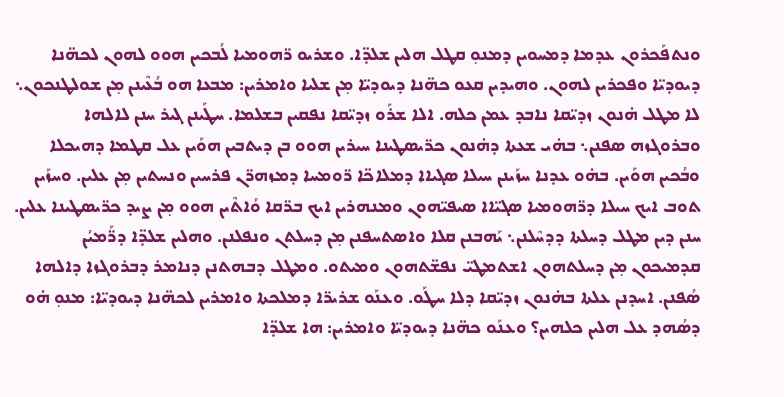ܘܢܬܦܰܟܪܘܢ ܥܕܡܐ ܕܡܚܘܝܢ ܕܡܢܘ݂ ܩܛܠ ܗܠܝܢ ܫܠܕ̈ܐ. ܘܫܪܝܘ ܪ̈ܗܘܡܝܐ ܠܳܒܟܝܢ ܗܘܘ ܠܗܘܢ ܠܟܗ̈ܢܐ ܕܝܘܕܝ̈ܐ ܘܦܟܪܝܢ ܠܗܘܢ. ܘܗܝܕܝܢ ܩܥܘ ܟܗ̈ܢܐ ܕܝܘܕܝ̈ܐ ܡ݂ܢ ܫܠܝܐ ܘܐܡܪܝܢ: ܡܒܥܐ ܗܘ ܒܳܥܶܝܢܢ ܡ݂ܢ ܫܘܠܛܢܟܘܢ܆ ܠܐ ܡܛܠ ܗ̇ܢܘܢ ܙܕܝ̈ܩܐ ܢܐܒܕ ܥܡܢ ܟܠܗ. ܐܠܐ ܫܪܰܘ ܙܕܝ̈ܩܐ ܢܦܩܝܢ ܒܫܠܡܐ. ܚܛܰܝܢܢ ܓܝܪ ܚܢܢ ܠܐܠܗܐ ܘܒܪܘܓܙܗ ܣܦܢܢ܆ ܒܗ̇ܝ ܫܥܬܐ ܕܗ̇ܢܘܢ ܟܪ̈ܝܣܛܝܢܐ ܚܝܪܝܢ ܗܘܘ ܒܢ ܕܝܬܒܝܢ ܗܘܰܝܢ ܥܠ ܩܛܡܐ ܕܗܝܟܠܐ ܘܒܳܟܝܢ ܗܘܰܝܢ. ܒܗ̇ܘ ܥܕܢܐ ܚܙܰܝܢܢ ܚܝܠܐ ܣܓܝܐܐ ܕܡܠܐܟ̈ܐ ܪ̈ܘܡܚܐ ܕܡܙܗܪ̈ܢ ܦܪܚܝܢ ܘܢܚܬܝܢ ܡ݂ܢ ܥܠܝܢ. ܘܚܙܰܝܢ ܬܘܒ ܐܝܟ ܚܝܠܐ ܕܪ̈ܗܘܡܝܐ ܣܓܝ̈ܐܐ ܣܝܦܝ̈ܗܘܢ ܘܡܢܗܪܝܢ ܐܝܟ ܒܪ̈ܩܐ ܘܳܐܬܶܝܢ ܗܘܘ ܡ݂ܢ ܨܝܕ ܟܪ̈ܝܣܛܝܢܐ ܥܠܝܢ. ܚܢܢ ܕܝܢ ܡܛܠ ܕܚܠܬܐ ܕܕܚܶܠܢܢ܆ ܝܰܗܒܢܢ ܩܠܐ ܘܐܣܬܚܦܢܢ ܡ݂ܢ ܕܚܠܬܢ ܘܢܦܠܢܢ. ܘܗܠܝܢ ܫܠܕ̈ܐ ܕܪ̈ܰܡܝܳܢ ܩܕܡܝܟܘܢ ܡ݂ܢ ܕܚܠܬܗܘܢ ܐܫܬܡܛܝ̈ ܢܦܫ̈ܬܗܘܢ ܘܡܝܬܘ. ܘܡܛܠ ܕܒܗܬܢܢ ܕܢܐܡܪ ܕܒܪܘܓܙܐ ܕܐܠܗܐ ܣܳܦܢܢ. ܐܚܕܢܢ ܥܠܬܐ ܒܗ̇ܢܘܢ ܙܕܝ̈ܩܐ ܕܠܐ ܚܛܰܘ. ܘܥܢܰܘ ܫܪܝܪ̈ܐ ܕܡܠܟܬܐ ܘܐܡܪܝܢ ܠܟܗ̈ܢܐ ܕܝܘܕܝ̈ܐ: ܡܢܘ݂ ܗ̇ܘ ܕܣܳܗܕ ܥܠ ܗܠܝܢ ܟܠܗܝܢ؟ ܘܥܢܰܘ ܟܗ̈ܢܐ ܕܝܘܕܝ̈ܐ ܘܐܡܪܝܢ: ܗܐ ܫܠܕ̈ܐ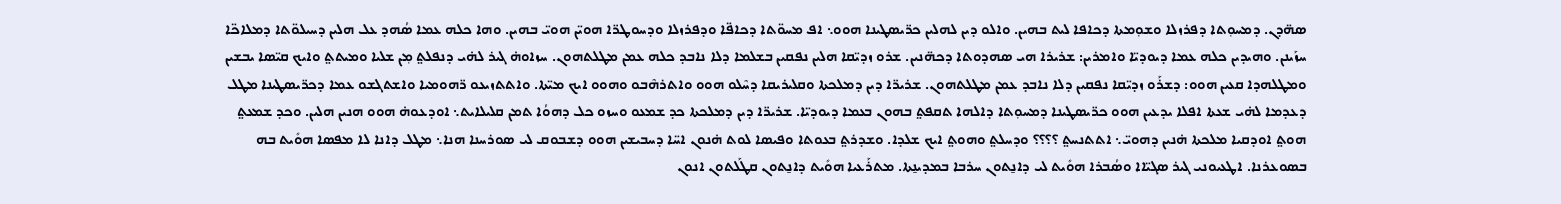ܣܗ̈ܕܢ. ܕܡܚܘ݂ܬܐ ܕܦܪܙܠܐ ܘܫܘ݂ܡܬܐ ܕܟܐܦܐ ܠܝܬ ܒܗܝܢ. ܘܐܠܘ ܕܝܢ ܠܗܠܝܢ ܟܪ̈ܝܣܛܝܢܐ ܗܘܘ܆ ܐܦ ܡܚܘ̈ܬܐ ܕܟܐܦ̈ܐ ܘܕܦܪܙܠܐ ܘܕܚܘܛܪ̈ܐ ܗܘܝ̈ܢ ܗܘܝ̈ ܒܗܝܢ. ܘܗܐ ܟܠܗ ܥܡܐ ܣܳܗܕ ܥܠ ܗܠܝܢ ܕܚܝܠܘ̈ܬܐ ܕܡܠܐܟ̈ܐ ܚܙܰܝܢܢ. ܘܗܝܕܝܢ ܟܠܗ ܥܡܐ ܕܝܘܕܝ̈ܐ ܘܐܡܪܝܢ: ܫܪܝܪܐ ܗܝ ܣܗܕܘܬܐ ܕܟܗ̈ܢܝܢ. ܫܪܘ ܙܕܝ̈ܩܐ ܗܠܝܢ ܢܦܩܝܢ ܒܫܠܡܐ ܕܠܐ ܢܐܒܕ ܟܠܗ ܥܡܢ ܡܛܠܬܗܘܢ. ܚܙܐܘܗ̇ ܓܝܪ ܠܗ̇ܝ ܕܢܦܠܬ݀ ܡ݂ܢ ܫܠܝܐ ܘܡܝܬܬ݀ ܘܐܝܟ ܩܝ̈ܣܐ ܝܒܫܝܢ ܘܡܛܠܗܕܐ ܩܥܝܢ ܗܘܘ: ܕܫܪܰܘ ܙܕܝ̈ܩܐ ܢܦܩܝܢ ܕܠܐ ܢܐܒܕ ܥܡܢ ܡܛܠܬܗܘܢ. ܫܪܝܪ̈ܐ ܕܝܢ ܕܡܠܟܬܐ ܘܩܠܝܪܝܩܐ ܕܚܶܠܘ ܗܘܘ ܘܐܬܪܗܶܒܘ ܘܗܘܘ ܐܝܟ ܡܝ̈ܬܐ. ܘܐܬܬܙܝܥܘ ܪ̈ܗܘܡܝܐ ܘܐܫܬܓܫܘ ܥܡܐ ܕܟܪ̈ܝܣܛܝܢܐ ܡܛܠ ܕܥܕܡܐ ܠܗ̇ܝ ܫܥܬܐ ܐܦܠܐ ܝܕܥܝܢ ܗܘܘ ܟܪ̈ܝܣܛܝܢܐ ܕܡܚܘ݂ܬܐ ܕܐܠܗܐ ܬܩܦܬ݀ ܒܗܘܢ ܒܥܡܐ ܕܝܘܕܝ̈ܐ. ܫܪܝܪ̈ܐ ܕܝܢ ܕܡܠܟܬܐ ܟܕ ܫܡܥܘ ܘܚܙܘ ܟܠ ܕܗܘܳܐ ܬܡܢ ܩܠܝܠܐܝܬ܆ ܐܘܕܥܘܗ̇ ܗܘܘ ܗܢܝܢ ܗܠܝܢ. ܘܟܕ ܫܡܥܬ݀ ܗܘܬ݀ ܐܘܕܩܝܐ ܡܠܟܬܐ ܗ̇ܢܝܢ ܕܗܘܝ̈܆ ܐܬܬܢܚܬ݀ ؟؟؟؟ ܘܕܚܠܬ݀ ܘܗܘܬ݀ ܐܝܟ ܫܠܕܐ. ܘܫܕܪܬ݀ ܒܥܘܬܐ ܘܦܝܣܐ ܠܘܬ ܗ̇ܢܘܢ ܐܚ̈ܐ ܕܚܒܝܫܝܢ ܗܘܘ ܕܫܒܘܩ ܠܝ ܣܘܪܚܢܐ ܗܢܐ܆ ܡܛܠ ܕܐܢܐ ܠܐ ܡܦܣܐ ܗܘܺܝܬ ܒܗ ܒܣܘܥܪܢܐ. ܐܛܥܝܘܢܝ ܓܝܪ ܣܓܝ̈ܐܐ ܘܣܳܒܪܐ ܗܘܺܝܬ ܠܝ ܕܐܢ̱ܬܘܢ ܚܪܒܐ ܒܡܕܝܢ̱ܬܐ. ܡܬܪܰܥܝܐ ܗܘܺܝܬ ܕܐܢ̱ܬܘܢ ܩܛܰܠܬܘܢ ܐܢܘܢ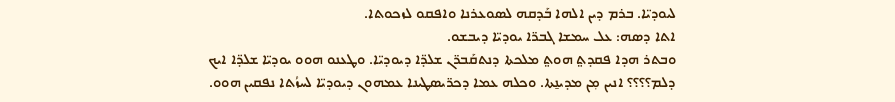ܠܝܘܕܝ̈ܐ. ܒܪܡ ܕܝܢ ܐܠܗܐ ܒܰܕܩܗ ܠܣܘܥܪܢܐ ܘܐܦܩܘ ܠܙܟܘܬܐ.
ܐܬܐ ܕܣܗ: ܥܠ ܚܡܫܐ ܓܒܪ̈ܐ ܝܘܕܝ̈ܐ ܕܝܒܫܘ.
ܘܒܬܪ ܗܕܐ ܦܩܕܬ݀ ܗܘܬ݀ ܡܠܟܬܐ ܕܢܬܩܰܒܪ̈ܢ ܫܠܕ̈ܐ ܕܝܘܕܝ̈ܐ. ܘܛܥܢܘ ܗܘܘ ܝܘܕܝ̈ܐ ܫܠܕ̈ܐ ܐܝܟ ܕܠܡ؟؟؟؟ ܐܢܝܢ ܡ݂ܢ ܡܕܝܢ̱ܬܐ. ܘܟܠܗ ܥܡܐ ܕܟܪ̈ܝܣܛܝܢܐ ܥܡܗܘܢ ܕܝܘܕܝ̈ܐ ܠܚܙܳܬܐ ܢܦܩܝܢ ܗܘܘ.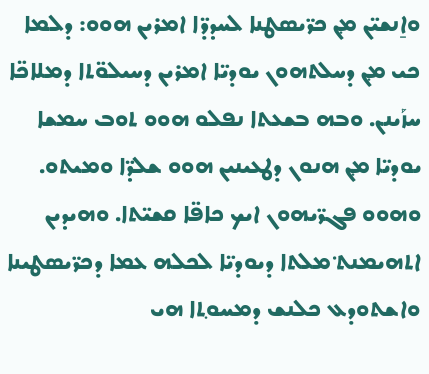ܘܐ̱ܢܫܝ̈ܢ ܡ݂ܢ ܟܪ̈ܝܣܛܢܐ ܠܚܕܕ̈ܐ ܐܡܪܝܢ ܗܘܘ: ܕܠܡܐ ܟܝ ܡ݂ܢ ܕܚܠܬܗܘܢ ܝܘܕܝ̈ܐ ܐܡܪܝܢ ܕܚܝܠܘ̈ܬܐ ܕܡܠܐܟ̈ܐ ܚܙܰܝܢܢ. ܘܒܗ ܒܫܥܬܐ ܢܦܠܘ ܗܘܘ ܬܘܒ ܚܡܫܐ ܝܘܕܝ̈ܐ ܡ݂ܢ ܗܢܘܢ ܕܛܥܝܢܝܢ ܗܘܘ ܫܠܕ̈ܐ ܘܡܝܬܘ. ܘܗܘܘ ܦܓܪ̈ܝܗܘܢ ܐܝܟ ܟܐܦ̈ܐ ܩܫܝ̈ܬܐ. ܘܗܝܕܝܢ ܐܬܗܝܡܢܬ݀ ܡܠܬܐ ܕܝܘܕܝ̈ܐ ܠܟܠܗ ܥܡܐ ܕܟܪ̈ܝܣܛܝܢܐ ܘܐܫܬܘܕܥ ܟܠܢܫ ܕܡܚܘ݂ܬܐ ܗܝ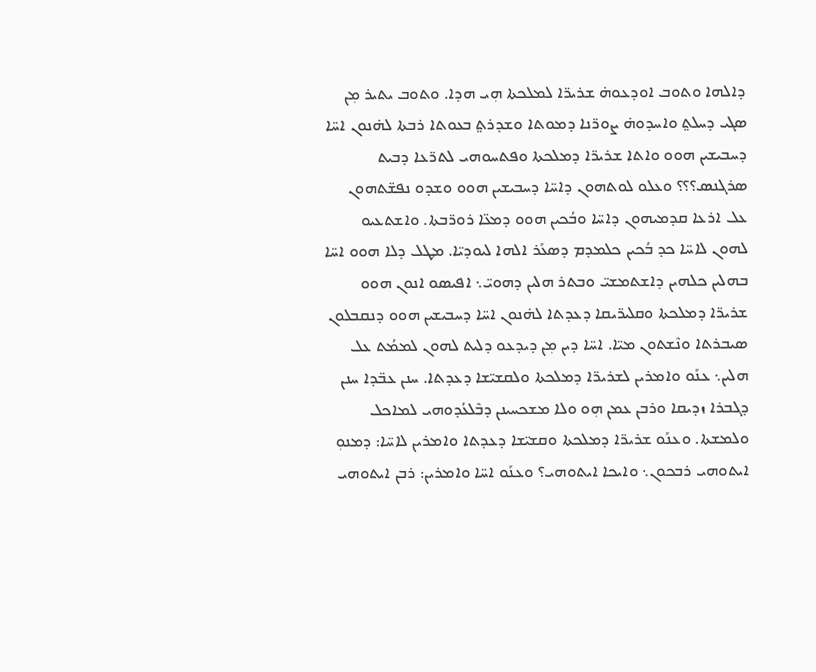ܕܐܠܗܐ ܘܬܘܒ ܐܘܕܥܘܗ̇ ܫܪܝܪ̈ܐ ܠܡܠܟܬܐ ܗ݂ܝ ܗܕܐ. ܘܬܘܒ ܝܬܝܪ ܡ݂ܢ ܣܓܝ ܕܚܠܬ݀ ܘܐܚܕܘܗ̇ ܨܘܪ̈ܢܐ ܕܡܘܬܐ ܘܫܕܪܬ݀ ܒܥܘܬܐ ܪܒܬܐ ܠܗ̇ܢܘܢ ܐܚ̈ܐ ܕܚܒܝܫܝܢ ܗܘܘ ܘܐܬܐ ܫܪܝܪ̈ܐ ܕܡܠܟܬܐ ܘܦܬܚܘܗܝ ܠܬܪ̈ܥܐ ܕܒܝܬ ܣܪܓܢܣ؟؟؟ ܘܥܠܘ ܠܘܬܗܘܢ ܕܐܚ̈ܐ ܕܚܒܝܫܝܢ ܗܘܘ ܘܫܕܘ ܢܦܫ̈ܬܗܘܢ ܥܠ ܐܪܥܐ ܩܕܡܝܗܘܢ ܕܐܚ̈ܐ ܘܒܳܟܝܢ ܗܘܘ ܕܡܥ̈ܐ ܪܘܪ̈ܒܬܐ. ܘܐܫܬܥܝܘ ܠܗܘܢ ܠܐܚ̈ܐ ܟܕ ܒܳܟܝܢ ܟܠܡܕܡ ܕܣܥܰܪ ܐܠܗܐ ܠܝܘܕܝ̈ܐ. ܡܛܠ ܕܠܐ ܗܘܘ ܐܚ̈ܐ ܒܗܠܝܢ ܟܠܗܝܢ ܕܐܫܬܡܫܝ̈ ܘܒܬܪ ܗܠܝܢ ܕܗܘܝ̈܆ ܐܦܝܣܘ ܐܢܘܢ ܗܘܘ ܫܪܝܪ̈ܐ ܕܡܠܟܬܐ ܘܩܠܝܪ̈ܝܩܐ ܕܥܕܬܐ ܠܗ̇ܢܘܢ ܐܚ̈ܐ ܕܚܒܝܫܝܢ ܗܘܘ ܕܢܩܒܠܘܢ ܣܝܒܪܬܐ ܘܢܶܫܬܘܢ ܡܝ̈ܐ. ܐܚ̈ܐ ܕܝܢ ܡ݂ܢ ܕܝܕܥܘ ܕܠܝܬ ܠܗܘܢ ܠܡܡܳܬ ܥܠ ܗܠܝܢ܆ ܥܢܰܘ ܘܐܡܪܝܢ ܠܫܪܝܪ̈ܐ ܕܡܠܟܬܐ ܘܠܩܫܝ̈ܫܐ ܕܥܕܬܐ. ܚܢܢ ܥܒ̈ܕܐ ܚܢܢ ܕܓܒܪܐ ܙܕܝܩܐ ܘܪܒܢ ܥܡܢ ܗ݂ܘ ܘܠܐ ܡܫܟܚܝܢܢ ܕܒܶܠܥܳܕܘܗܝ ܠܡܐܟܠ ܘܠܡܫܬܐ. ܘܥܢܰܘ ܫܪܝܪ̈ܐ ܕܡܠܟܬܐ ܘܩܫܝ̈ܫܐ ܕܥܕܬܐ ܘܐܡܪܝܢ ܠܐܚ̈ܐ: ܕܡܢܘ݂ ܐܝܬܘܗܝ ܪܒܟܘܢ܆ ܘܐܝܟܐ ܐܝܬܘܗܝ؟ ܘܥܢܰܘ ܐܚ̈ܐ ܘܐܡܪܝܢ: ܪܒܢ ܐܝܬܘܗܝ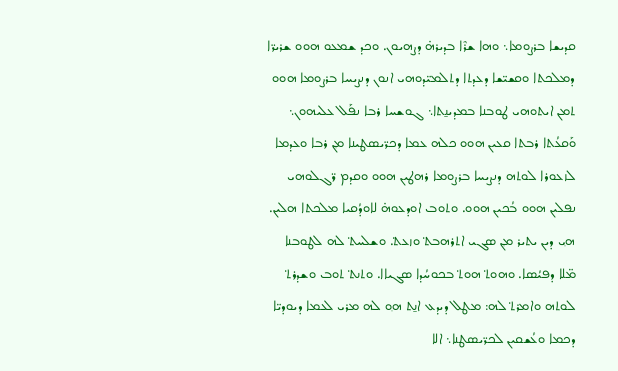ܩܕܝܫܐ ܒܪܨܘܡܐ܆ ܘܗܐ ܫܪܶܐ ܒܕܝܪܗ̇ ܕܨܗܝܘܢ. ܘܟܕ ܫܡܥܘ ܗܘܘ ܫܪܝܪ̈ܐ ܕܡܠܟܬܐ ܘܩܫܝ̈ܫܐ ܕܥܕܬܐ ܕܬܠܡܝ̈ܕܘܗܝ ܐܢܘܢ ܕܢܨܝܚܐ ܒܪܨܘܡܐ ܗܘܘ ܬܡܢ ܐܝܬܘܗܝ ܛܘܒܢܐ ܒܡܕܝܢ̱ܬܐ܆ ܓܘܫܚܐ ܪܒܐ ܢܦܰܠ ܥܠܝܗܘܢ܆ ܘܰܩܥܳܬܐ ܪܒܬܐ ܩܥܝܢ ܗܘܘ ܟܠܗ ܥܡܐ ܕܟܪ̈ܝܣܛܝܢܐ ܡ݂ܢ ܪܒܐ ܘܥܕܡܐ ܠܙܥܘܪܐ ܠܘܬܗ ܕܢܨܝܚܐ ܒܪܨܘܡܐ ܪܗܛܝܢ ܗܘܘ ܘܩܕܡ ܪ̈ܓܠܘܗܝ ܢܦܠܝܢ ܗܘܘ ܒܳܟܝܢ ܗܘܘ. ܘܬܘܒ ܐܘܕܥܘܗ̇ ܠܐܘܕܳܩܝܐ ܡܠܟܬܐ ܗܠܝܢ. ܗ݂ܝ ܕܝܢ ܝܬܝܪ ܡ݂ܢ ܣܓܝ ܐܬܪܗܒܬ݀ ܘܙܥܬ݀. ܘܫܠܚܬ݀ ܠܗ ܠܛܘܒܢܐ ܡ̈ܠܐ ܕܦܝܳܣܐ. ܘܗܘܬ݀ ܗܘܬ݀ ܒܟܘܚܳܕܐ ܣܓܝܐܐ. ܘܬܢܬ݀ ܬܘܒ ܘܫܕܪܬ݀ ܠܘܬܗ ܘܐܡܪܬ݀ ܠܗ: ܡܛܠ ܕܝܕܥ ܐܢ̱ܬ ܗ݂ܘ ܠܗ ܡܪܝ ܠܥܡܐ ܕܝܘܕܝ̈ܐ ܕܟܡܐ ܘܥܳܫܩܝܢ ܠܟܪ̈ܝܣܛܢܐ܆ ܐܠܐ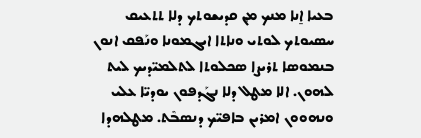ܒܥܝܐ ܐ̱ܢܐ ܡܢܟ ܡ݂ܢ ܩܕܝܫܘܬܟ ܕܠܐ ܬܬܥܝܩ ܚܣܝܘܬܟ ܠܘܬܝ ܘܢܐܬܐ ܐܝܓܡܘܢܐ ܘܢܰܦܩ ܐܢܘܢ ܒܢܡܘܣܐ ܬܪܝܨܐ ܣܟܠܘܬܐ ܠܬܠܡܝ̈ܕܝܟ ܠܝܬ ܠܗܘܢ. ܐܠܐ ܡܛܠ ܕܠܐ ܢܓܰܕܦܘܢ ܝܘܕܝ̈ܐ ܥܠܝ ܘܢܗܘܘܢ ܐܡܪܝܢ ܒܐܦܝ̈ܟ ܕܢܣܒܶܬ. ܡܛܠܗܕܐ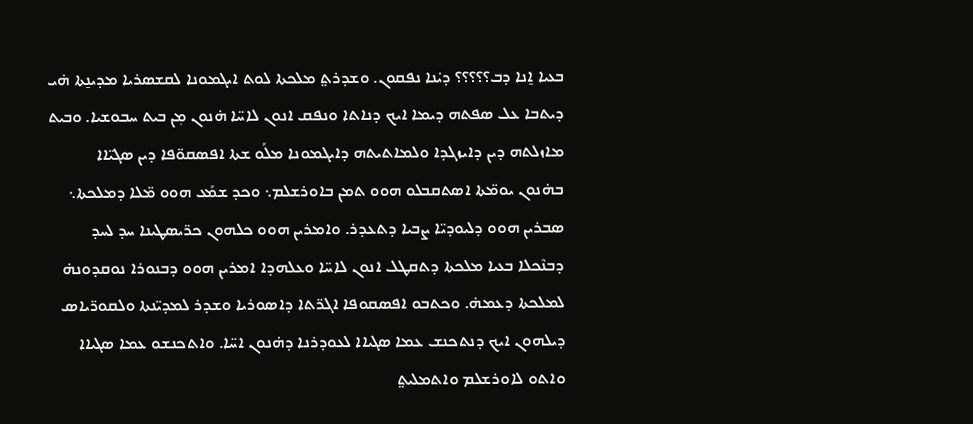ܒܥܝܐ ܐ̱ܢܐ ܕܒ؟؟؟؟؟ ܕܝ̇ܢܐ ܢܦܩܘܢ. ܘܫܕܪܬ݀ ܡܠܟܬܐ ܠܘܬ ܐܝܓܡܘܢܐ ܠܩܫܣܪܝܐ ܡܕܝܢ̱ܬܐ ܗ̇ܝ ܕܝܬܒܐ ܥܠ ܣܦܬܗ ܕܝܡܐ ܐܝܟ ܕܢܐܬܐ ܘܢܦܩ ܐܢܘܢ ܠܐܚ̈ܐ ܗ̇ܢܘܢ ܡ݂ܢ ܒܝܬ ܚܒܘܫܝܐ. ܘܒܝܬ ܡܐܙܠܬܗ ܕܝܢ ܕܐܝܙܓܕܐ ܘܠܡܐܬܝܬܗ ܕܐܝܓܡܘܢܐ ܡܠܰܘ ܫܬܐ ܐܦܣܩܘ̈ܦܐ ܕܝܢ ܣܓܝ̈ܐܐ ܒܗ̇ܢܘܢ ܝܘܡ̈ܬܐ ܐܣܬܩܒܠܘ ܗܘܘ ܬܡܢ ܒܐܘܪܫܠܡ܆ ܘܟܕ ܫܡܰܥ ܗܘܘ ܡ̈ܠܐ ܕܡܠܟܬܐ܆ ܣܒܪܝܢ ܗܘܘ ܕܠܝܘܕܝ̈ܐ ܨܒܝܐ ܕܬܥܕܪ. ܘܐܡܪܝܢ ܗܘܘ ܟܠܗܘܢ ܟܪ̈ܝܣܛܝܢܐ ܚܕ ܠܚܕ ܕܒܢܶܟܠܐ ܒܥܝܐ ܡܠܟܬܐ ܕܬܩܛܠ ܐܢܘܢ ܠܐܚ̈ܐ ܘܥܠܗܕܐ ܐܡܪܝܢ ܗܘܘ ܕܒܢܘܪܐ ܢܘܩܕܘܢܗ̇ ܠܡܠܟܬܐ ܕܥܡܗ̇. ܘܟܬܒܘ ܐܦܣܩܘܦܐ ܐܓܪ̈ܬܐ ܕܐܣܘܪܝܐ ܘܫܕܪ ܠܡܕܝ̈ܢܬܐ ܘܠܩܘܪ̈ܝܐܣ ܕܝܠܗܘܢ ܐܝܟ ܕܢܬܟܢܫ ܥܡܐ ܣܓܝܐܐ ܠܥܘܕܪܢܐ ܕܗ̇ܢܘܢ ܐܚ̈ܐ. ܘܐܬܟܢܫܘ ܥܡܐ ܣܓܝܐܐ ܘܐܬܘ ܠܐܘܪܫܠܡ ܘܐܬܡܠܝܬ݀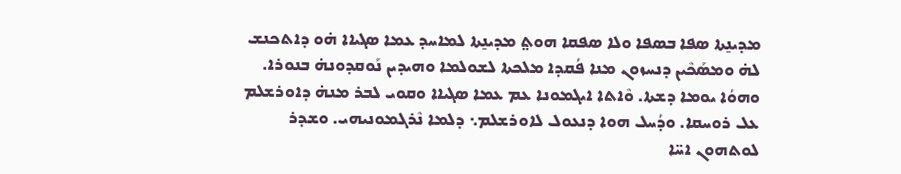ܡܕܝܢ̱ܬܐ ܣܦܐ ܒܣܦܐ ܘܠܐ ܣܦܩܐ ܗܘܬ݀ ܡܕܝܢ̱ܬܐ ܠܡܐܚܕ ܥܡܐ ܣܓܝܐܐ ܗ̇ܘ ܕܐܬܟܢܫ ܠܗ̇ ܘܡܣܰܟܶܝܢ ܕܢܚܙܘܢ ܡܢܐ ܦܳܩܕܐ ܡܠܟܬܐ ܠܫܘܠܡܐ ܘܗܝܕܝܢ ܢܰܘܩܕܘܢܗ̇ ܒܢܘܪܐ. ܘܗܘܳܐ ܝܘܡܐ ܕܫܬܐ. ܘܶܐܬܐ ܐܝܓܡܘܢܐ ܥܡ ܥܡܐ ܣܓܝܐܐ ܘܩܘܝ ܠܒܪ ܡܢܗ̇ ܕܐܘܪܫܠܡ ܥܠ ܪܘܚܩܐ. ܘܕܳܚܠ ܗܘܐ ܕܢܥܘܠ ܠܐܘܪܫܠܡ܆ ܕܠܡܐ ܢܶܪܓܡܘܢܝܗܝ. ܘܫܕܪ ܠܘܬܗܘܢ ܐܚ̈ܐ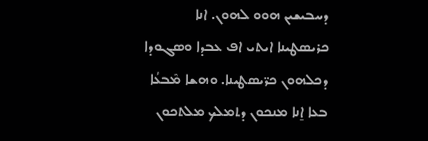ܕܚܒܝܫܝܢ ܗܘܘ ܠܗܘܢ. ܐܢܐ ܟܪܝܣܛܝܢܐ ܐܝܬܝ ܐܦ ܥܒܕܐ ܘܣܓܘܕܐ ܕܟܠܗܘܢ ܟܪ̈ܝܣܛܝܢܐ. ܘܗܫܐ ܡܶܒܥܳܐ ܒܥܐ ܐ̱ܢܐ ܡܢܟܘܢ ܕܬܡܠܟ ܡܠܬܟܘܢ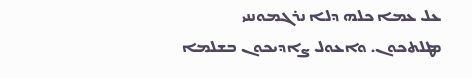ܥܠ ܥܡܐ ܟܠܗ ܕܠܐ ܢܪܓܡܘܢܢܝ ܡܛܠܬܟܘܢ. ܘܐܥܘܠ ܨܐܕܝܟܘܢ ܒܫܠܡܐ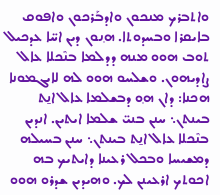ܘܐܬܒܪܟ ܡܢܟܘܢ ܘܐܕܒܰܪܟܘܢ ܘܐܦܘܩ ܒܐܝܩܪܐ ܘܒܚܕܘܬܐ. ܗ݂ܢܘܢ ܕܝܢ ܐܚ̈ܐ ܥܕܟܝܠ ܬܘܒ ܗܘܘ ܡܢܗ ܕܕܠܡܐ ܒܢܶܟܠܐ ܥܐܠ ܨܐܕܝܗܘܢ. ܘܫܠܚܘ ܗܘܘ ܠܗ ܠܐܝܓܡܘܢܐ ܗܟܢܐ: ܕܐܢ ܗ݂ܘ ܕܒܫܠܡܐ ܥܐܠ ܐܢ̱ܬ ܒܝܢܬܢ܆ ܚܢܢ ܒܢܝ̈ ܫܠܡܐ ܐܝܬܝܢ. ܐܢܕܝܢ ܒܢܶܟܠܐ ܥܐܠ ܐܢ̱ܬ ܒܝܢܬܢ܆ ܚܢܢ ܒܚܝܠܗ ܕܡܫܝܚܐ ܘܒܟܠ ܪܥܝܢܐ ܕܐܝܬܝܟ ܒܗ ܐܟܘܬܟ ܐܪܥܝܢܢ ܠܟ. ܘܗܝܕܝܢ ܫܕܪܘ ܗܘܘ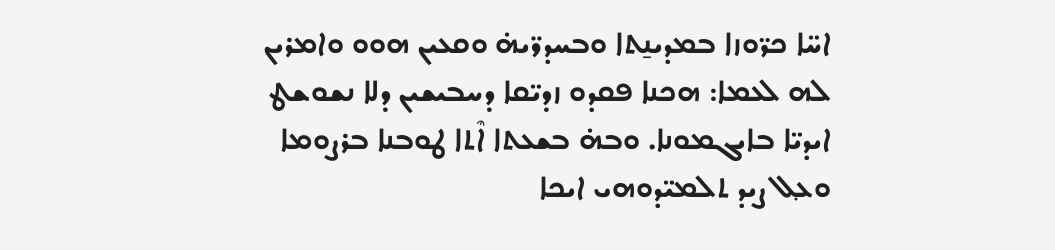ܐܚ̈ܐ ܟܪ̈ܘܙܐ ܒܡܕܝܢ̱ܬܐ ܘܒܚܕܪ̈ܝܗ̇ ܘܩܥܝܢ ܗܘܘ ܘܐܡܪܝܢ ܠܗ ܠܥܡܐ: ܗܟܢܐ ܦܩܕܘ ܙܕܝ̈ܩܐ ܕܚܒܝܫܝܢ ܕܠܐ ܢܫܘܫܛ ܐܝܕܝ̈ܐ ܒܐܝܓܡܘܢܐ. ܘܒܗ̇ ܒܫܥܬܐ ܐܶܬܐ ܛܘܒܢܐ ܒܪܨܘܡܐ ܘܥ݂ܠ ܨܝܕ ܬܠܡܝ̈ܕܘܗܝ ܐܝܟܐ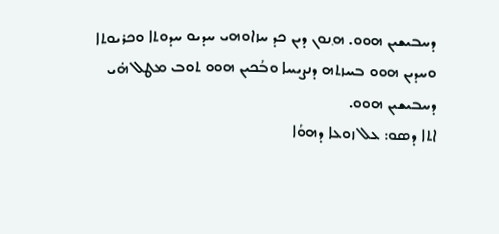ܕܚܒܝܫܝܢ ܗܘܘ. ܗ݂ܢܘܢ ܕܝܢ ܟܕ ܚܙܐܘܗܝ ܚܕܝܘ ܚܕܘܬܐ ܘܟܪܝܘܬܐ ܘܚܕܝܢ ܗܘܘ ܒܚܙܬܗ ܕܢܨܝܚܐ ܘܒܳܟܝܢ ܗܘܘ ܬܘܒ ܡܛܠ ܗ̇ܝ ܕܚܒܝܫܝܢ ܗܘܘ.
ܐܬܐ ܕܣܘ: ܥܠ ܙܘܥܐ ܕܗܘܳܐ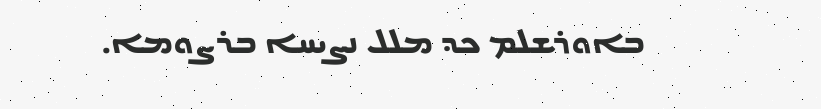ܒܐܘܪܫܠܡ ܟܕ ܡܠܠ ܢܨܝܚܐ ܒܪܨܘܡܐ.